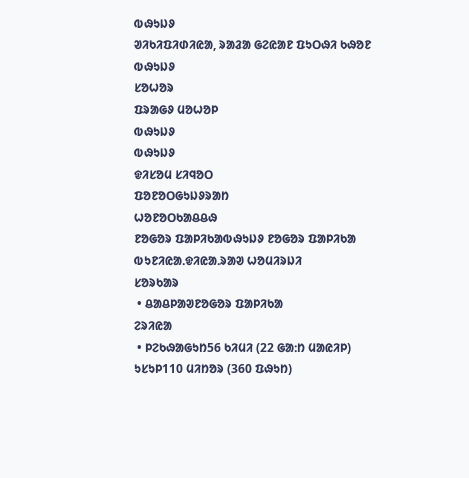ᱵᱷᱩᱡᱽ
ᱣᱤᱠᱤᱯᱤᱰᱤᱭᱟ, ᱨᱟᱲᱟ ᱜᱮᱭᱟᱱ ᱯᱩᱛᱷᱤ ᱠᱷᱚᱱ
ᱵᱷᱩᱡᱽ
ᱥᱚᱦᱚᱨ
ᱯᱨᱟᱜᱽ ᱢᱚᱦᱚᱞ
ᱵᱷᱩᱡᱽ
ᱵᱷᱩᱡᱽ
ᱫᱤᱥᱚᱢ ᱥᱤᱧᱚᱛ
ᱯᱚᱱᱚᱛᱜᱩᱡᱽᱨᱟᱴ
ᱦᱚᱱᱚᱛᱠᱟᱪᱪᱷ
ᱱᱚᱜᱚᱨ ᱯᱟᱞᱤᱠᱟᱵᱷᱩᱡᱽ ᱱᱚᱜᱚᱨ ᱯᱟᱞᱤᱠᱟ
ᱵᱩᱱᱤᱭᱟᱹᱫᱤᱭᱟᱹᱨᱟᱣ ᱦᱚᱢᱤᱨᱡᱤ
ᱥᱚᱨᱠᱟᱨ
 • ᱪᱟᱪᱞᱟᱣᱱᱚᱜᱚᱨ ᱯᱟᱞᱤᱠᱟ
ᱮᱨᱤᱭᱟ
 • ᱞᱮᱠᱷᱟᱜᱩᱴ56 ᱠᱤᱢᱤ (22 ᱜᱟᱺᱴ ᱢᱟᱭᱤᱞ)
ᱩᱥᱩᱞ110 ᱢᱤᱴᱚᱨ (360 ᱯᱷᱩᱴ)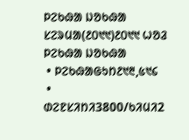ᱞᱮᱠᱷᱟ ᱡᱚᱠᱷᱟ ᱥᱮᱨᱢᱟ(᱒᱐᱑᱑)᱒᱐᱑᱑ ᱦᱚᱲ ᱞᱮᱠᱷᱟ ᱡᱚᱠᱷᱟ
 • ᱞᱮᱠᱷᱟᱜᱩᱴ᱒᱑᱓,᱕᱑᱔
 • ᱰᱮᱱᱥᱤᱴᱤ3800/ᱠᱤᱢᱤ2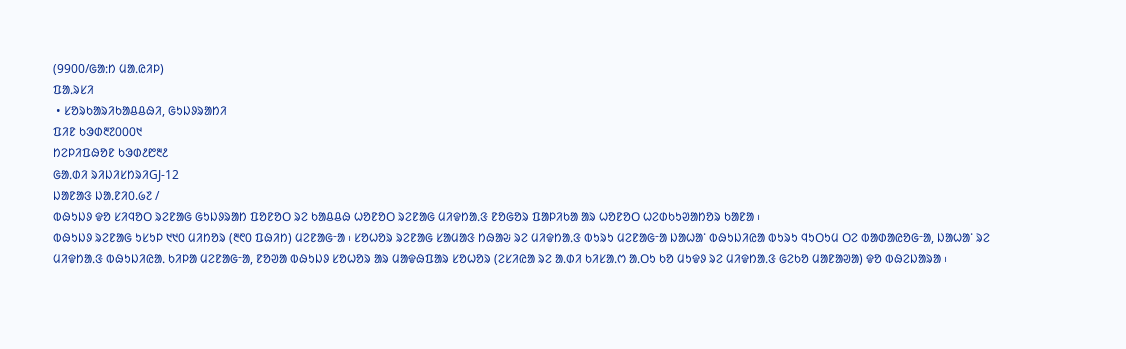(9900/ᱜᱟᱺᱴ ᱢᱟᱹᱭᱤᱞ)
ᱯᱟᱹᱨᱥᱤ
 • ᱥᱚᱨᱠᱟᱨᱤᱠᱟᱪᱪᱷᱤ, ᱜᱩᱡᱽᱨᱟᱴᱤ
ᱯᱤᱱ ᱠᱳᱰ᱓᱗᱐᱐᱐᱑
ᱴᱮᱞᱤᱯᱷᱚᱱ ᱠᱳᱰ᱒᱘᱓᱒
ᱜᱟᱹᱰᱤ ᱨᱤᱡᱤᱥᱴᱨᱤGJ-12
ᱡᱟᱱᱟᱝ ᱡᱟᱹᱱᱤ᱐.᱙᱗ /
ᱵᱷᱩᱡᱽ ᱫᱚ ᱥᱤᱧᱚᱛ ᱨᱮᱱᱟᱜ ᱜᱩᱡᱽᱨᱟᱴ ᱯᱚᱱᱚᱛ ᱨᱮ ᱠᱟᱪᱪᱷ ᱦᱚᱱᱚᱛ ᱨᱮᱱᱟᱜ ᱢᱤᱫᱴᱟᱹᱝ ᱱᱚᱜᱚᱨ ᱯᱟᱞᱤᱠᱟ ᱟᱨ ᱦᱚᱱᱚᱛ ᱦᱮᱰᱠᱩᱣᱟᱴᱚᱨ ᱠᱟᱱᱟ ᱾
ᱵᱷᱩᱡᱽ ᱨᱮᱱᱟᱜ ᱩᱥᱩᱞ ᱑᱑᱐ ᱢᱤᱴᱚᱨ (᱓᱖᱐ ᱯᱷᱤᱴ) ᱢᱮᱱᱟᱜᱼᱟ ᱾ ᱥᱚᱦᱚᱨ ᱨᱮᱱᱟᱜ ᱥᱟᱢᱟᱝ ᱴᱷᱟᱶ ᱨᱮ ᱢᱤᱫᱴᱟᱹᱝ ᱵᱩᱨᱩ ᱢᱮᱱᱟᱜᱼᱟ ᱡᱟᱦᱟᱸ ᱵᱷᱩᱡᱤᱭᱟ ᱵᱩᱨᱩ ᱧᱩᱛᱩᱢ ᱛᱮ ᱵᱟᱰᱟᱭᱚᱜᱼᱟ, ᱡᱟᱦᱟᱸ ᱨᱮ ᱢᱤᱫᱴᱟᱹᱝ ᱵᱷᱩᱡᱤᱭᱟᱹ ᱠᱤᱞᱟ ᱢᱮᱱᱟᱜᱼᱟ, ᱱᱚᱣᱟ ᱵᱷᱩᱡᱽ ᱥᱚᱦᱚᱨ ᱟᱨ ᱢᱟᱫᱷᱯᱟᱨ ᱥᱚᱦᱚᱨ (ᱮᱥᱤᱭᱟ ᱨᱮ ᱟᱹᱰᱤ ᱠᱤᱥᱟᱹᱬ ᱟᱹᱛᱩ ᱠᱚ ᱢᱩᱫᱽ ᱨᱮ ᱢᱤᱫᱴᱟᱹᱝ ᱜᱮᱠᱚ ᱢᱟᱱᱟᱣᱟ) ᱫᱚ ᱵᱷᱮᱡᱟᱨᱟ ᱾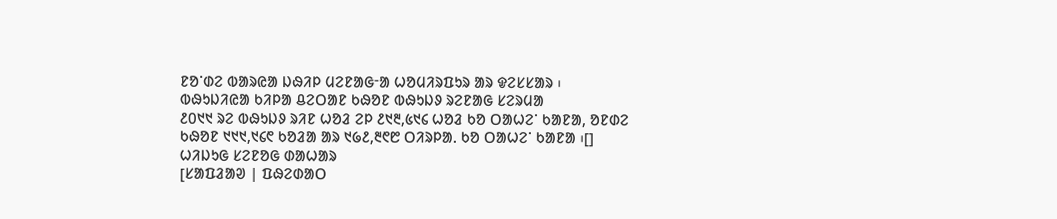ᱱᱚᱸᱰᱮ ᱵᱟᱨᱭᱟ ᱡᱷᱤᱞ ᱢᱮᱱᱟᱜᱼᱟ ᱦᱚᱢᱤᱨᱯᱩᱨ ᱟᱨ ᱫᱮᱥᱥᱟᱨ ᱾
ᱵᱷᱩᱡᱤᱭᱟ ᱠᱤᱞᱟ ᱪᱮᱛᱟᱱ ᱠᱷᱚᱱ ᱵᱷᱩᱡᱽ ᱨᱮᱱᱟᱜ ᱥᱮᱨᱢᱟ
᱒᱐᱑᱑ ᱨᱮ ᱵᱷᱩᱡᱽ ᱨᱤᱱ ᱦᱚᱲ ᱮᱞ ᱒᱑᱓,᱕᱑᱔ ᱦᱚᱲ ᱠᱚ ᱛᱟᱦᱮᱸ ᱠᱟᱱᱟ, ᱚᱱᱰᱮ ᱠᱷᱚᱱ ᱑᱑᱑,᱑᱔᱖ ᱠᱚᱲᱟ ᱟᱨ ᱑᱙᱒,᱓᱖᱘ ᱛᱤᱨᱞᱟᱹ ᱠᱚ ᱛᱟᱦᱮᱸ ᱠᱟᱱᱟ ᱾[]
ᱦᱤᱡᱩᱜ ᱥᱮᱱᱚᱜ ᱰᱟᱦᱟᱨ
[ᱥᱟᱯᱲᱟᱣ | ᱯᱷᱮᱰᱟᱛ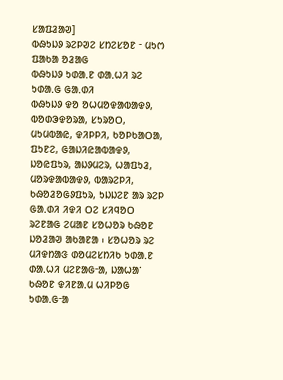ᱥᱟᱯᱲᱟᱣ]
ᱵᱷᱩᱡᱽ ᱨᱮᱞᱣᱮ ᱥᱴᱮᱥᱚᱱ ᱼ ᱢᱩᱬ ᱯᱟᱠᱟ ᱚᱲᱟᱜ
ᱵᱷᱩᱡᱽ ᱩᱰᱟᱹᱱ ᱰᱟᱹᱦᱤ ᱨᱮ ᱩᱰᱟᱹᱜ ᱜᱟᱹᱰᱤ
ᱵᱷᱩᱡᱽ ᱫᱚ ᱚᱦᱢᱚᱫᱟᱵᱟᱫᱽ, ᱵᱚᱰᱳᱫᱚᱨᱟ, ᱥᱩᱨᱚᱛ, ᱢᱩᱢᱵᱟᱭ, ᱫᱤᱞᱞᱤ, ᱠᱚᱞᱠᱟᱛᱟ, ᱯᱩᱱᱮ, ᱜᱟᱡᱤᱭᱟᱵᱟᱫᱽ, ᱡᱚᱭᱯᱩᱨ, ᱟᱡᱽᱢᱮᱨ, ᱦᱟᱯᱩᱲ, ᱢᱚᱨᱫᱟᱵᱟᱫᱽ, ᱵᱟᱨᱮᱞᱤ, ᱠᱷᱚᱲᱚᱜᱽᱯᱩᱨ, ᱩᱡᱡᱮᱱ ᱟᱨ ᱨᱮᱞ ᱜᱟᱹᱰᱤ ᱤᱫᱤ ᱛᱮ ᱥᱤᱧᱚᱛ ᱨᱮᱱᱟᱜ ᱮᱢᱟᱱ ᱥᱚᱦᱚᱨ ᱠᱷᱚᱱ ᱡᱚᱲᱟᱣ ᱟᱠᱟᱱᱟ ᱾ ᱥᱚᱦᱚᱨ ᱨᱮ ᱢᱤᱫᱴᱟᱝ ᱰᱚᱢᱮᱥᱴᱤᱠ ᱩᱰᱟᱹᱱ ᱰᱟᱹᱦᱤ ᱢᱮᱱᱟᱜᱼᱟ, ᱡᱟᱦᱟᱸ ᱠᱷᱚᱱ ᱫᱤᱱᱟᱹᱢ ᱦᱤᱞᱚᱜ ᱩᱰᱟᱹᱜᱼᱟ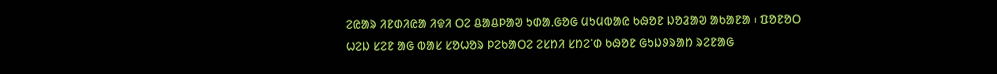ᱮᱭᱟᱨ ᱤᱱᱰᱤᱭᱟ ᱤᱫᱤ ᱛᱮ ᱪᱟᱪᱞᱟᱣ ᱩᱰᱟᱹᱜᱚᱜ ᱢᱩᱢᱵᱟᱭ ᱠᱷᱚᱱ ᱡᱚᱲᱟᱣ ᱟᱠᱟᱱᱟ ᱾ ᱯᱚᱱᱚᱛ ᱦᱮᱡ ᱥᱮᱱ ᱟᱜ ᱵᱟᱥ ᱥᱚᱦᱚᱨ ᱞᱮᱠᱟᱛᱮ ᱮᱥᱴᱤ ᱥᱴᱮᱸᱰ ᱠᱷᱚᱱ ᱜᱩᱡᱽᱨᱟᱴ ᱨᱮᱱᱟᱜ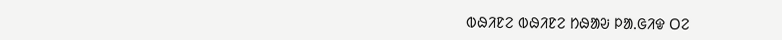ᱵᱷᱤᱱᱮ ᱵᱷᱤᱱᱮ ᱴᱷᱟᱶ ᱞᱟᱹᱜᱤᱫ ᱛᱮ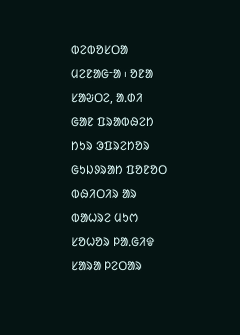ᱵᱮᱵᱚᱥᱛᱟ ᱢᱮᱱᱟᱜᱼᱟ ᱾ ᱚᱱᱟ ᱥᱟᱶᱛᱮ, ᱟᱹᱰᱤ ᱜᱟᱱ ᱯᱨᱟᱵᱷᱮᱴ ᱴᱩᱨ ᱳᱯᱨᱮᱴᱚᱨ ᱜᱩᱡᱽᱨᱟᱴ ᱯᱚᱱᱚᱛ ᱵᱷᱤᱛᱤᱨ ᱟᱨ ᱵᱟᱦᱨᱮ ᱢᱩᱬ ᱥᱚᱦᱚᱨ ᱞᱟᱹᱜᱤᱫ ᱥᱟᱨᱟ ᱞᱮᱛᱟᱨ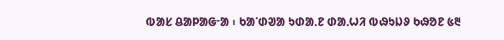ᱵᱟᱥ ᱪᱟᱞᱟᱜᱼᱟ ᱾ ᱠᱟᱸᱰᱣᱟ ᱩᱰᱟᱹᱱ ᱰᱟᱹᱦᱤ ᱵᱷᱩᱡᱽ ᱠᱷᱚᱱ ᱕᱓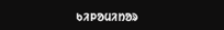ᱠᱤᱞᱚᱢᱤᱴᱚᱨ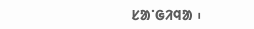ᱥᱟᱸᱜᱤᱧᱟ ᱾